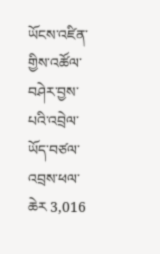ཡོངས་འཛིན་གྱིས་འཚོལ་བཤེར་བྱས་པའི་འབྲེལ་ཡོད་བཙལ་འབྲས་ཕལ་ཆེར 3,016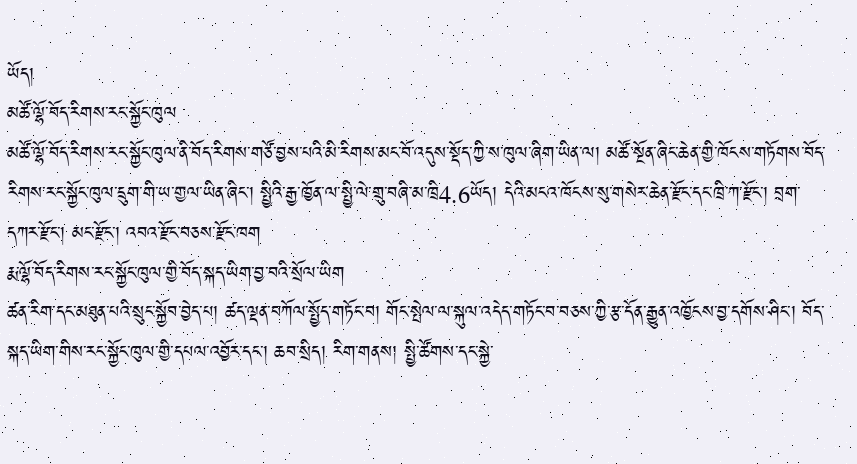ཡོད།
མཚོ་ལྷོ་བོད་རིགས་རང་སྐྱོང་ཁུལ
མཚོ་ལྷོ་བོད་རིགས་རང་སྐྱོང་ཁུལ་ནི་བོད་རིགས་གཙོ་བྱས་པའི་མི་རིགས་མང་བོ་འདུས་སྡོད་ཀྱི་ས་ཁུལ་ཞིག་ཡིན་ལ། མཚོ་སྔོན་ཞིང་ཆེན་གྱི་ཁོངས་གཏོགས་བོད་རིགས་རང་སྐྱོང་ཁུལ་དྲུག་གི་ཡ་གྱལ་ཡིན་ཞིང་། སྤྱིའི་རྒྱ་ཁྱོན་ལ་སྤྱི་ལེ་གྲུ་བཞི་མ་ཁྲི4.6ཡོད། དེའི་མངའ་ཁོངས་སུ་གསེར་ཆེན་རྫོང་དང་ཁྲི་ཀ་རྫོང་། བྲག་དཀར་རྫོང་། མང་རྫོང་། འབའ་རྫོང་བཅས་རྫོང་ཁག
རྨ་ལྷོ་བོད་རིགས་རང་སྐྱོང་ཁུལ་གྱི་བོད་སྐད་ཡིག་བྱ་བའི་སྲོལ་ཡིག
ཚན་རིག་དང་མཐུན་པའི་སྲུང་སྐྱོབ་བྱེད་པ། ཚད་ལྡན་བཀོལ་སྤྱོད་གཏོང་བ། གོང་སྤེལ་ལ་སྐུལ་འདེད་གཏོང་བ་བཅས་ཀྱི་རྩ་དོན་རྒྱུན་འཁྱོངས་བྱ་དགོས་ཤིང་། བོད་སྐད་ཡིག་གིས་རང་སྐྱོང་ཁུལ་གྱི་དཔལ་འབྱོར་དང་། ཆབ་སྲིད། རིག་གནས། སྤྱི་ཚོགས་དང་སྐྱེ་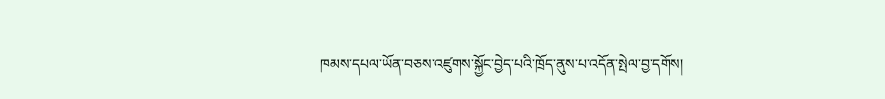ཁམས་དཔལ་ཡོན་བཅས་འཛུགས་སྐྱོང་བྱེད་པའི་ཁྲོད་ནུས་པ་འདོན་སྤེལ་བྱ་དགོས།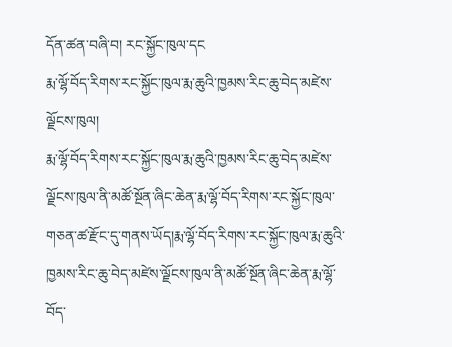དོན་ཚན་བཞི་བ། རང་སྐྱོང་ཁུལ་དང
རྨ་ལྷོ་བོད་རིགས་རང་སྐྱོང་ཁུལ་རྨ་ཆུའི་ཁྱམས་རིང་ཆུ་བེད་མཛེས་ལྗོངས་ཁུལ།
རྨ་ལྷོ་བོད་རིགས་རང་སྐྱོང་ཁུལ་རྨ་ཆུའི་ཁྱམས་རིང་ཆུ་བེད་མཛེས་ལྗོངས་ཁུལ་ནི་མཚོ་སྔོན་ཞིང་ཆེན་རྨ་ལྷོ་བོད་རིགས་རང་སྐྱོང་ཁུལ་གཅན་ཚ་རྫོང་དུ་གནས་ཡོད།རྨ་ལྷོ་བོད་རིགས་རང་སྐྱོང་ཁུལ་རྨ་ཆུའི་ཁྱམས་རིང་ཆུ་བེད་མཛེས་ལྗོངས་ཁུལ་ནི་མཚོ་སྔོན་ཞིང་ཆེན་རྨ་ལྷོ་བོད་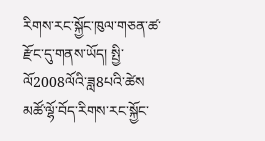རིགས་རང་སྐྱོང་ཁུལ་གཅན་ཚ་རྫོང་དུ་གནས་ཡོད། སྤྱི་ལོ2008ལོའི་ཟླ8པའི་ཚེས
མཚོ་ལྷོ་བོད་རིགས་རང་སྐྱོང་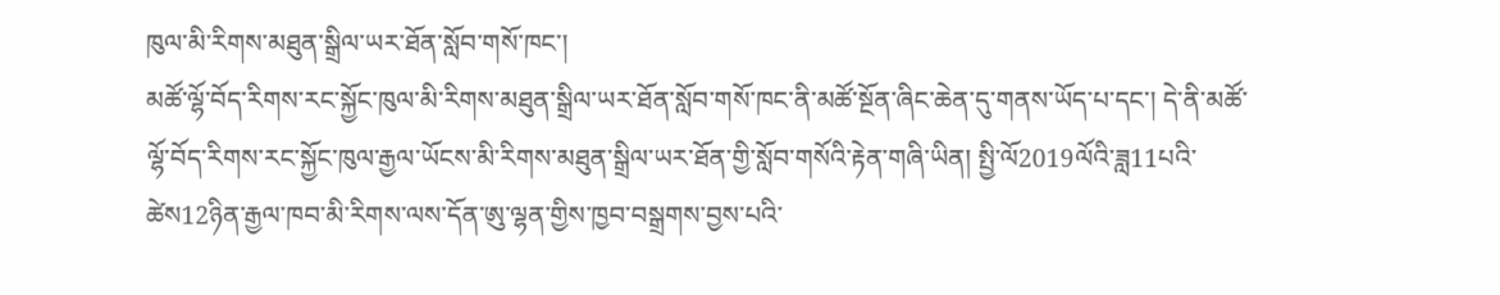ཁུལ་མི་རིགས་མཐུན་སྒྲིལ་ཡར་ཐོན་སློབ་གསོ་ཁང་།
མཚོ་ལྷོ་བོད་རིགས་རང་སྐྱོང་ཁུལ་མི་རིགས་མཐུན་སྒྲིལ་ཡར་ཐོན་སློབ་གསོ་ཁང་ནི་མཚོ་སྔོན་ཞིང་ཆེན་དུ་གནས་ཡོད་པ་དང་། དེ་ནི་མཚོ་ལྷོ་བོད་རིགས་རང་སྐྱོང་ཁུལ་རྒྱལ་ཡོངས་མི་རིགས་མཐུན་སྒྲིལ་ཡར་ཐོན་གྱི་སློབ་གསོའི་རྟེན་གཞི་ཡིན། སྤྱི་ལོ2019ལོའི་ཟླ11པའི་ཚེས12ཉིན་རྒྱལ་ཁབ་མི་རིགས་ལས་དོན་ཨུ་ལྷན་གྱིས་ཁྱབ་བསྒྲགས་བྱས་པའི་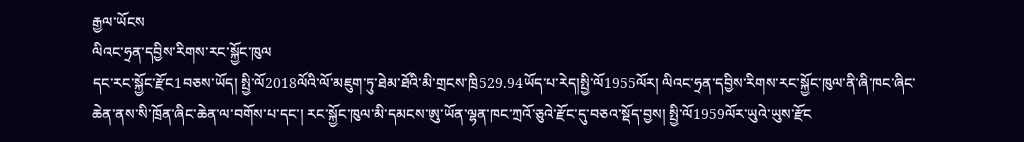རྒྱལ་ཡོངས
ལིའང་ཧྲན་དབྱིས་རིགས་རང་སྐྱོང་ཁུལ
དང་རང་སྐྱོང་རྫོང1བཅས་ཡོད། སྤྱི་ལོ2018ལོའི་ལོ་མཇུག་ཏུ་ཐེམ་ཐོའི་མི་གྲངས་ཁྲི529.94ཡོད་པ་རེད།སྤྱི་ལོ1955ལོར། ལིའང་ཧྲན་དབྱིས་རིགས་རང་སྐྱོང་ཁུལ་ནི་ཞི་ཁང་ཞིང་ཆེན་ནས་སི་ཁྲོན་ཞིང་ཆེན་ལ་བགོས་པ་དང་། རང་སྐྱོང་ཁུལ་མི་དམངས་ཨུ་ཡོན་ལྷན་ཁང་ཀྲའོ་ཅུའེ་རྫོང་དུ་བཅའ་སྡོད་བྱས། སྤྱི་ལོ1959ལོར་ཡུའེ་ཡུས་རྫོང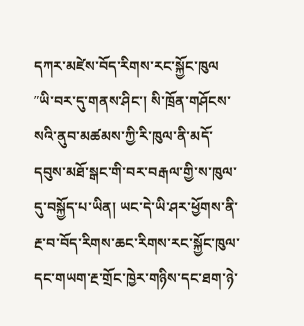དཀར་མཛེས་བོད་རིགས་རང་སྐྱོང་ཁུལ
″ཡི་བར་དུ་གནས་ཤིང་། སི་ཁྲོན་གཤོངས་སའི་ནུབ་མཚམས་ཀྱི་རི་ཁུལ་ནི་མདོ་དབུས་མཐོ་སྒང་གི་བར་བརྒལ་གྱི་ས་ཁུལ་དུ་བསྐྱོད་པ་ཡིན། ཡང་དེ་ཡི་ཤར་ཕྱོགས་ནི་རྔ་བ་བོད་རིགས་ཆང་རིགས་རང་སྐྱོང་ཁུལ་དང་གཡག་རྔ་གྲོང་ཁྱེར་གཉིས་དང་ཐག་ཉེ་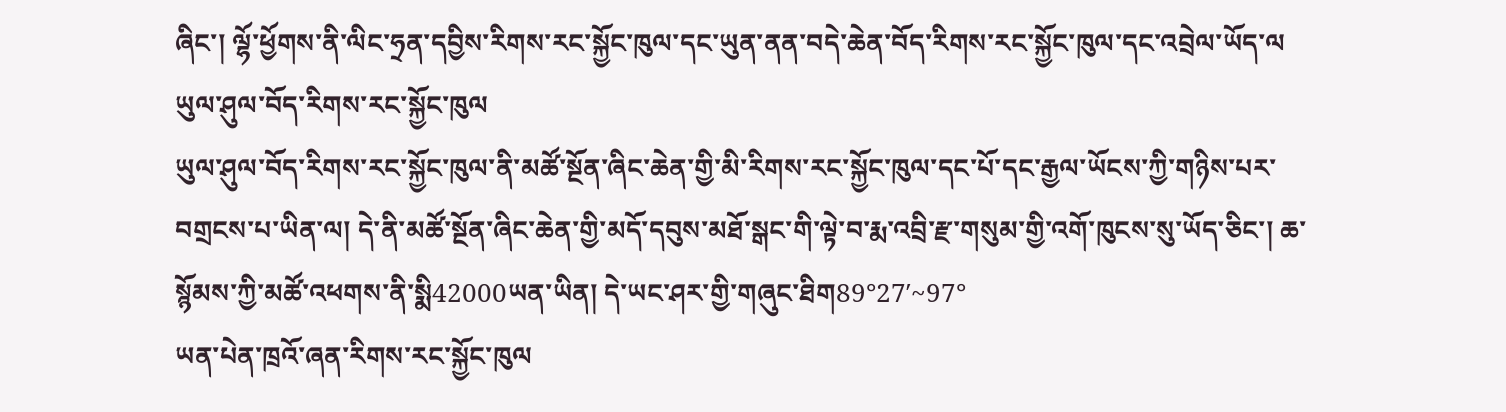ཞིང་། ལྷོ་ཕྱོགས་ནི་ལིང་ཧྲན་དབྱིས་རིགས་རང་སྐྱོང་ཁུལ་དང་ཡུན་ནན་བདེ་ཆེན་བོད་རིགས་རང་སྐྱོང་ཁུལ་དང་འབྲེལ་ཡོད་ལ
ཡུལ་ཤུལ་བོད་རིགས་རང་སྐྱོང་ཁུལ
ཡུལ་ཤུལ་བོད་རིགས་རང་སྐྱོང་ཁུལ་ནི་མཚོ་སྔོན་ཞིང་ཆེན་གྱི་མི་རིགས་རང་སྐྱོང་ཁུལ་དང་པོ་དང་རྒྱལ་ཡོངས་ཀྱི་གཉིས་པར་བགྲངས་པ་ཡིན་ལ། དེ་ནི་མཚོ་སྔོན་ཞིང་ཆེན་གྱི་མདོ་དབུས་མཐོ་སྒང་གི་ལྟེ་བ་རྨ་འབྲི་རྫ་གསུམ་གྱི་འགོ་ཁུངས་སུ་ཡོད་ཅིང་། ཆ་སྙོམས་ཀྱི་མཚོ་འཕགས་ནི་སྨི42000ཡན་ཡིན། དེ་ཡང་ཤར་གྱི་གཞུང་ཐིག89°27′~97°
ཡན་པེན་ཁྲའོ་ཞན་རིགས་རང་སྐྱོང་ཁུལ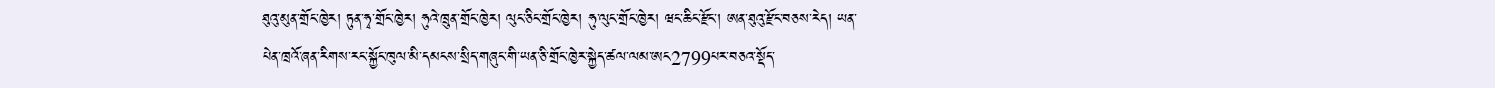ཐུའུ་མུན་གྲོང་ཁྱེར། ཏུན་ཧྭ་གྲོང་ཁྱེར། ཧུའེ་ཁྲུན་གྲོང་ཁྱེར། ལུང་ཅིང་གྲོང་ཁྱེར། ཧུ་ལུང་གྲོང་ཁྱེར། ཝང་ཆིང་རྫོང་། ཨན་ཐུའུ་རྫོང་བཅས་རེད། ཡན་པེན་ཁྲའོ་ཞན་རིགས་རང་སྐྱོང་ཁུལ་མི་དམངས་སྲིད་གཞུང་གི་ཡན་ཅི་གྲོང་ཁྱེར་སྐྱེད་ཚལ་ལམ་ཨང2799པར་བཅའ་སྡོད་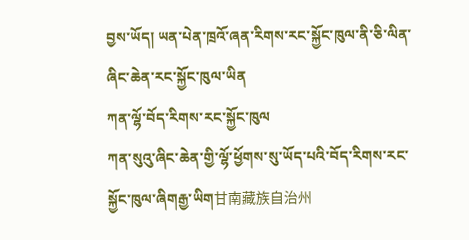བྱས་ཡོད། ཡན་པེན་ཁྲའོ་ཞན་རིགས་རང་སྐྱོང་ཁུལ་ནི་ཅི་ལིན་ཞིང་ཆེན་རང་སྐྱོང་ཁུལ་ཡིན
ཀན་ལྷོ་བོད་རིགས་རང་སྐྱོང་ཁུལ
ཀན་སུའུ་ཞིང་ཆེན་གྱི་ལྷོ་ཕྱོགས་སུ་ཡོད་པའི་བོད་རིགས་རང་སྐྱོང་ཁུལ་ཞིགརྒྱ་ཡིག甘南藏族自治州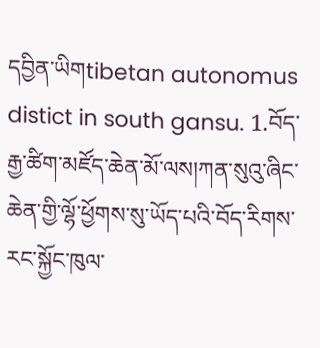དབྱིན་ཡིགtibetan autonomus distict in south gansu. 1.བོད་རྒྱ་ཚིག་མཛོད་ཆེན་མོ་ལས།ཀན་སུའུ་ཞིང་ཆེན་གྱི་ལྷོ་ཕྱོགས་སུ་ཡོད་པའི་བོད་རིགས་རང་སྐྱོང་ཁུལ་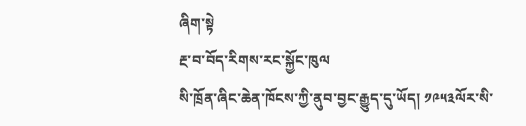ཞིག་སྟེ
རྔ་བ་བོད་རིགས་རང་སྐྱོང་ཁུལ
སི་ཁྲོན་ཞིང་ཆེན་ཁོངས་ཀྱི་ནུབ་བྱང་རྒྱུད་དུ་ཡོད། ༡༩༥༣ལོར་སི་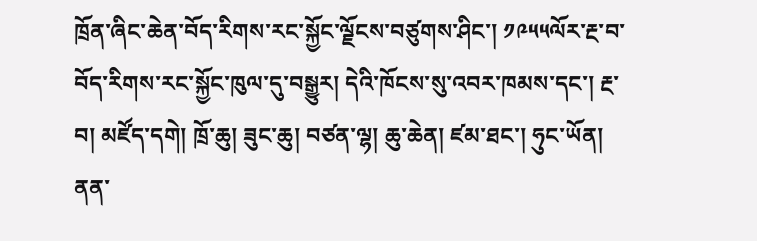ཁྲོན་ཞིང་ཆེན་བོད་རིགས་རང་སྐྱོང་ལྗོངས་བཙུགས་ཤིང་། ༡༩༥༥ལོར་རྔ་བ་བོད་རིགས་རང་སྐྱོང་ཁུལ་དུ་བསྒྱུར། དེའི་ཁོངས་སུ་འབར་ཁམས་དང་། རྔ་བ། མཛོད་དགེ། ཁྲོ་ཆུ། ཟུང་ཆུ། བཙན་ལྷ། ཆུ་ཆེན། ཛམ་ཐང་། ཧུང་ཡོན། ནན་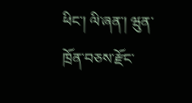ཕིང་། ལི་ཞན་། ཝུན་ཁྲོན་བཅས་རྫོང་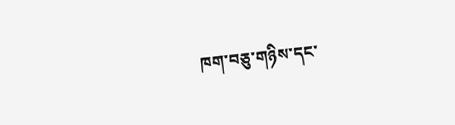ཁག་བཅུ་གཉིས་དང་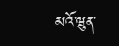མའོ་ཝུན་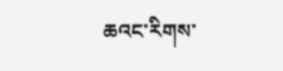ཆའང་རིགས་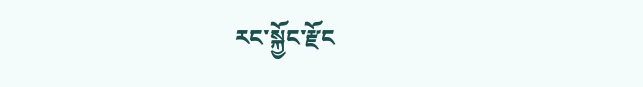རང་སྐྱོང་རྫོང